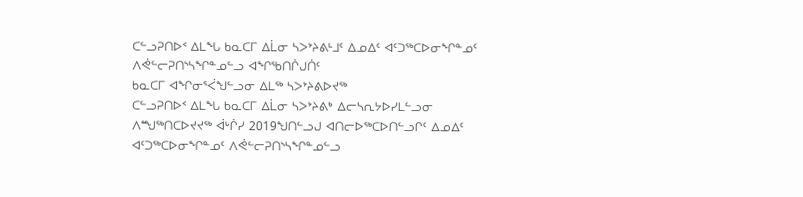ᑕᓪᓗᕈᑎᐅᑉ ᐃᒪᖓ ᑲᓇᑕᒥ ᐃᒫᓂ ᓴᐳᔾᔨᕕᒻᒧᑦ ᐃᓄᐃᑦ ᐊᑦᑐᖅᑕᐅᓂᖏᓐᓄᑦ ᐱᕚᓪᓕᕈᑎᔅᓴᖏᓐᓄᓪᓗ ᐊᖏᖃᑎᒌᒍᑏᑦ
ᑲᓇᑕᒥ ᐊᖏᓂᕐᐹᖑᓪᓗᓂ ᐃᒪᖅ ᓴᐳᔾᔨᕕᐅᔪᖅ
ᑕᓪᓗᕈᑎᐅᑉ ᐃᒪᖓ ᑲᓇᑕᒥ ᐃᒫᓂ ᓴᐳᔾᔨᕕᒃ ᐃᓕᓴᕆᔭᐅᓯᒪᓪᓗᓂ ᐱᙳᖅᑎᑕᐅᔪᔪᖅ ᐋᒡᒌᓯ 2019ᖑᑎᓪᓗᒍ ᐊᑎᓕᐅᖅᑕᐅᑎᓪᓗᒋᑦ ᐃᓄᐃᑦ ᐊᑦᑐᖅᑕᐅᓂᖏᓐᓄᑦ ᐱᕚᓪᓕᕈᑎᔅᓴᖏᓐᓄᓪᓗ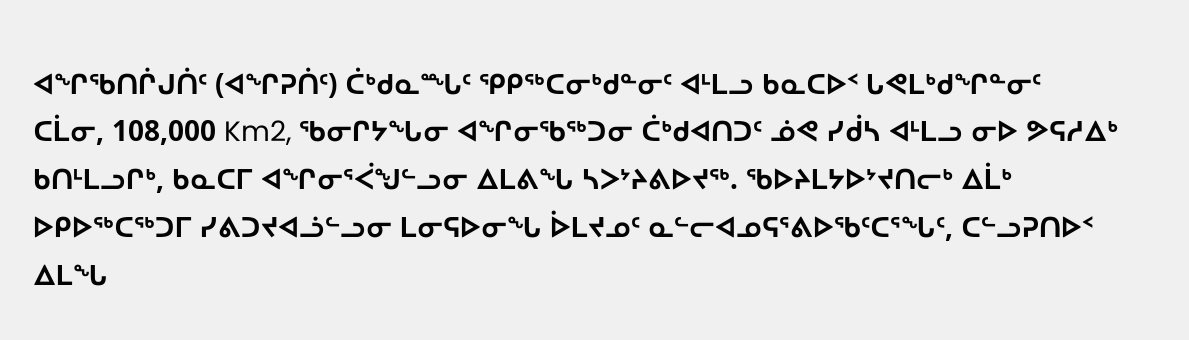ᐊᖏᖃᑎᒌᒍᑏᑦ (ᐊᖏᕈᑏᑦ) ᑖᒃᑯᓇᙵᑦ ᕿᑭᖅᑕᓂᒃᑯᓐᓂᑦ ᐊᒻᒪᓗ ᑲᓇᑕᐅᑉ ᒐᕙᒪᒃᑯᖏᓐᓂᑦ
ᑕᒫᓂ, 108,000 Km2, ᖃᓂᒋᔭᖓᓂ ᐊᖏᓂᖃᖅᑐᓂ ᑖᒃᑯᐊᑎᑐᑦ ᓅᕙ ᓯᑰᓴ ᐊᒻᒪᓗ ᓂᐅ ᕗᕋᓱᐃᒃ ᑲᑎᒻᒪᓗᒋᒃ, ᑲᓇᑕᒥ ᐊᖏᓂᕐᐹᖑᓪᓗᓂ ᐃᒪᕕᖓ ᓴᐳᔾᔨᕕᐅᔪᖅ. ᖃᐅᔨᒪᔭᐅᔾᔪᑎᓕᒃ ᐃᒫᒃ ᐅᑭᐅᖅᑕᖅᑐᒥ ᓯᕕᑐᔪᐊᓘᓪᓗᓂ ᒪᓂᕋᐅᓂᖓ ᐆᒪᔪᓄᑦ ᓇᓪᓕᐊᓄᕋᕐᕕᐅᖃᑦᑕᕐᖓᑦ, ᑕᓪᓗᕈᑎᐅᑉ ᐃᒪᖓ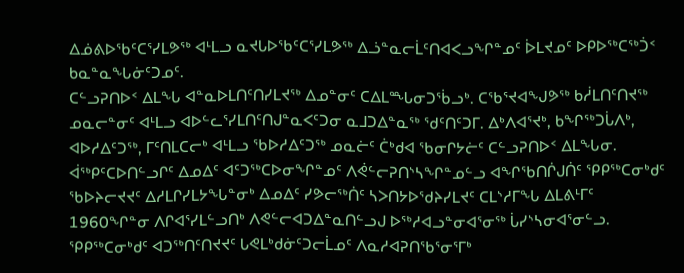ᐃᓅᕕᐅᖃᑦᑕᕐᓯᒪᕗᖅ ᐊᒻᒪᓗ ᓇᔪᒐᐅᖃᑦᑕᕐᓯᒪᕗᖅ ᐃᓘᓐᓇᓕᒫᑦᑎᐊᐸᓗᖏᓐᓄᑦ ᐆᒪᔪᓄᑦ ᐅᑭᐅᖅᑕᖅᑑᑉ ᑲᓇᓐᓇᖓᓃᑦᑐᓄᑦ.
ᑕᓪᓗᕈᑎᐅᑉ ᐃᒪᖓ ᐊᓐᓇᐅᒪᑎᑦᑎᓯᒪᔪᖅ ᐃᓄᓐᓂᑦ ᑕᐃᒪᙵᓂᑐᖄᓗᒃ. ᑕᖃᕐᔪᐊᖑᕗᖅ ᑲᓲᒪᑎᑦᑎᔪᖅ ᓄᓇᓕᓐᓂᑦ ᐊᒻᒪᓗ ᐊᐅᓪᓚᕐᓯᒪᑎᑦᑎᒍᓐᓇᐸᑦᑐᓂ ᓇᒧᑐᐃᓐᓇᖅ ᖁᑦᑎᑦᑐᒥ. ᐃᒃᐱᐊᕐᔪᒃ, ᑲᖏᖅᑐᒑᐱᒃ, ᐊᐅᓱᐃᑦᑐᖅ, ᒥᑦᑎᒪᑕᓕᒃ ᐊᒻᒪᓗ ᖃᐅᓱᐃᑦᑐᖅ ᓄᓇᓖᑦ ᑖᒃᑯᐊ ᖃᓂᒋᔭᓖᑦ ᑕᓪᓗᕈᑎᐅᑉ ᐃᒪᖓᓂ.
ᐋᖅᑭᑦᑕᐅᑎᓪᓗᒋᑦ ᐃᓄᐃᑦ ᐊᑦᑐᖅᑕᐅᓂᖏᓐᓄᑦ ᐱᕚᓪᓕᕈᑎᔅᓴᖏᓐᓄᓪᓗ ᐊᖏᖃᑎᒌᒍᑏᑦ ᕿᑭᖅᑕᓂᒃᑯᑦ ᖃᐅᔨᓕᔪᔪᑦ ᐃᓱᒪᒋᓯᒪᔭᖓᓐᓂᒃ ᐃᓄᐃᑦ ᓯᕗᓕᖅᑏᑦ ᓴᐳᑎᔭᐅᖁᔨᓯᒪᔪᑦ ᑕᒪᔅᓱᒥᖓ ᐃᒪᕕᒻᒥᑦ 1960ᖏᓐᓂ ᐱᒋᐊᕐᓯᒪᓪᓗᑎᒃ ᐱᕙᓪᓕᐊᑐᐃᓐᓇᑎᓪᓗᒍ ᐅᖅᓱᐊᓗᓐᓂᐊᕐᓂᖅ ᒑᓯᔅᓴᓂᐊᕐᓂᓪᓗ.
ᕿᑭᖅᑕᓂᒃᑯᑦ ᐊᑐᖅᑎᑦᑎᔪᔪᑦ ᒐᕙᒪᒃᑯᓃᑦᑐᓕᒫᓄᑦ ᐱᓇᓱᐊᕈᑎᖃᕐᓂᕐᒥᒃ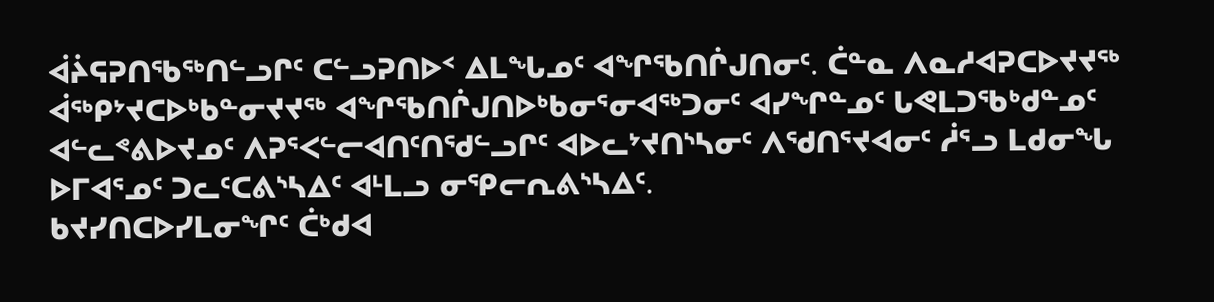ᐋᔩᕋᕈᑎᖃᖅᑎᓪᓗᒋᑦ ᑕᓪᓗᕈᑎᐅᑉ ᐃᒪᖓᓄᑦ ᐊᖏᖃᑎᒌᒍᑎᓂᑦ. ᑖᓐᓇ ᐱᓇᓱᐊᕈᑕᐅᔪᔪᖅ ᐋᖅᑭᔾᔪᑕᐅᒃᑲᓐᓂᔪᔪᖅ ᐊᖏᖃᑎᒌᒍᑎᐅᒃᑲᓂᕐᓂᐊᖅᑐᓂᑦ ᐊᓯᖏᓐᓄᑦ ᒐᕙᒪᑐᖃᒃᑯᓐᓄᑦ ᐊᓪᓚᕝᕕᐅᔪᓄᑦ ᐱᕈᕐᐸᓪᓕᐊᑎᑦᑎᖁᓪᓗᒋᑦ ᐊᐅᓚᔾᔪᑎᔅᓴᓂᑦ ᐱᖁᑎᕐᔪᐊᓂᑦ ᓲᕐᓗ ᒪᑯᓂᖓ ᐅᒥᐊᕐᓄᑦ ᑐᓚᑦᑕᕕᔅᓴᐃᑦ ᐊᒻᒪᓗ ᓂᕿᓕᕆᕕᔅᓴᐃᑦ.
ᑲᔪᓯᑎᑕᐅᓯᒪᓂᖏᑦ ᑖᒃᑯᐊ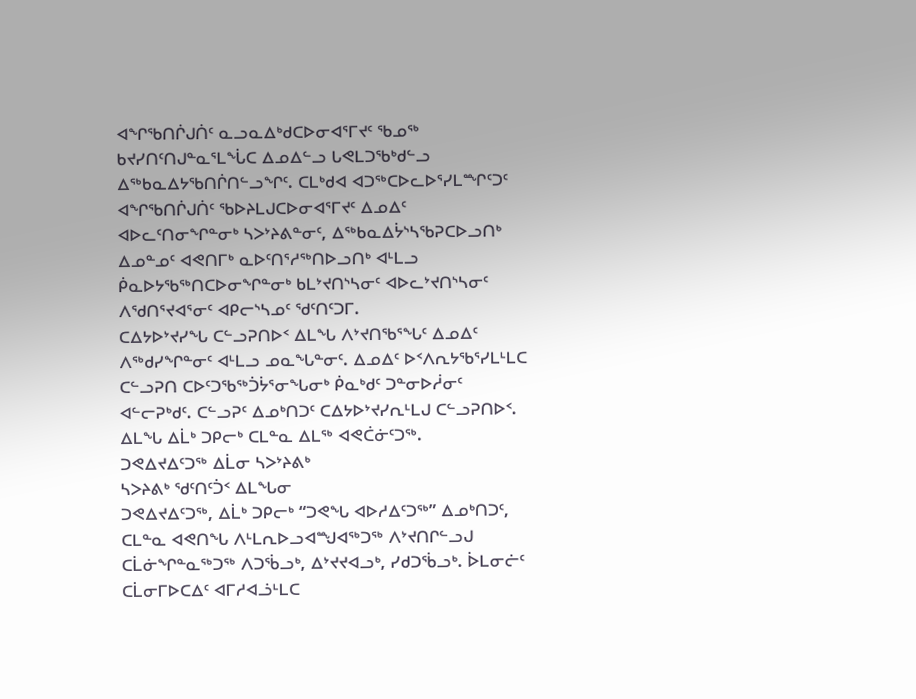ᐊᖏᖃᑎᒌᒍᑏᑦ ᓇᓗᓇᐃᒃᑯᑕᐅᓂᐊᕐᒥᔪᑦ ᖃᓄᖅ ᑲᔪᓯᑎᑦᑎᒍᓐᓇᕐᒪᖔᑕ ᐃᓄᐃᓪᓗ ᒐᕙᒪᑐᖃᒃᑯᓪᓗ ᐃᖅᑲᓇᐃᔭᖃᑎᒌᑎᓪᓗᖏᑦ. ᑕᒪᒃᑯᐊ ᐊᑐᖅᑕᐅᓚᐅᕐᓯᒪᙱᑦᑐᑦ ᐊᖏᖃᑎᒌᒍᑏᑦ ᖃᐅᔨᒪᒍᑕᐅᓂᐊᕐᒥᔪᑦ ᐃᓄᐃᑦ ᐊᐅᓚᑦᑎᓂᖏᓐᓂᒃ ᓴᐳᔾᔨᕕᓐᓂᑦ, ᐃᖅᑲᓇᐃᔮᔅᓴᖃᕈᑕᐅᓗᑎᒃ ᐃᓄᓐᓄᑦ ᐊᕙᑎᒥᒃ ᓇᐅᑦᑎᕐᓱᖅᑎᐅᓗᑎᒃ ᐊᒻᒪᓗ ᑮᓇᐅᔭᖃᖅᑎᑕᐅᓂᖏᓐᓂᒃ ᑲᒪᔾᔪᑎᔅᓴᓂᑦ ᐊᐅᓚᔾᔪᑎᔅᓴᓂᑦ ᐱᖁᑎᕐᔪᐊᕐᓂᑦ ᐊᑭᓕᔅᓴᓄᑦ ᖁᑦᑎᑦᑐᒥ.
ᑕᐃᔭᐅᔾᔪᓯᖓ ᑕᓪᓗᕈᑎᐅᑉ ᐃᒪᖓ ᐱᔾᔪᑎᖃᕐᖓᑦ ᐃᓄᐃᑦ ᐱᖅᑯᓯᖏᓐᓂᑦ ᐊᒻᒪᓗ ᓄᓇᖓᓐᓂᑦ. ᐃᓄᐃᑦ ᐅᑉᐱᕆᔭᖃᕐᓯᒪᒻᒪᑕ ᑕᓪᓗᕈᑎ ᑕᐅᑦᑐᖃᖅᑑᔮᕐᓂᖓᓂᒃ ᑮᓇᒃᑯᑦ ᑐᓐᓂᐅᓲᓂᑦ ᐊᓪᓕᕈᒃᑯᑦ. ᑕᓪᓗᕈᑦ ᐃᓄᒃᑎᑐᑦ ᑕᐃᔭᐅᔾᔪᓯᕆᒻᒪᒍ ᑕᓪᓗᕈᑎᐅᑉ. ᐃᒪᖓ ᐃᒫᒃ ᑐᑭᓕᒃ ᑕᒪᓐᓇ ᐃᒪᖅ ᐊᕙᑖᓃᑦᑐᖅ.
ᑐᕙᐃᔪᐃᑦᑐᖅ ᐃᒫᓂ ᓴᐳᔾᔨᕕᒃ
ᓴᐳᔨᕕᒃ ᖁᑦᑎᑦᑑᑉ ᐃᒪᖓᓂ
ᑐᕙᐃᔪᐃᑦᑐᖅ, ᐃᒫᒃ ᑐᑭᓕᒃ “ᑐᕙᖓ ᐊᐅᓱᐃᑦᑐᖅ” ᐃᓄᒃᑎᑐᑦ, ᑕᒪᓐᓇ ᐊᕙᑎᖓ ᐱᒻᒪᕆᐅᓗᐊᙳᐊᖅᑐᖅ ᐱᔾᔪᑎᒋᓪᓗᒍ ᑕᒫᓃᖏᓐᓇᖅᑐᖅ ᐱᑐᖄᓗᒃ, ᐃᔾᔪᔪᐊᓗᒃ, ᓯᑯᑐᖄᓗᒃ. ᐆᒪᓂᓖᑦ ᑕᒫᓂᒥᐅᑕᐃᑦ ᐊᒥᓱᐊᓘᒻᒪᑕ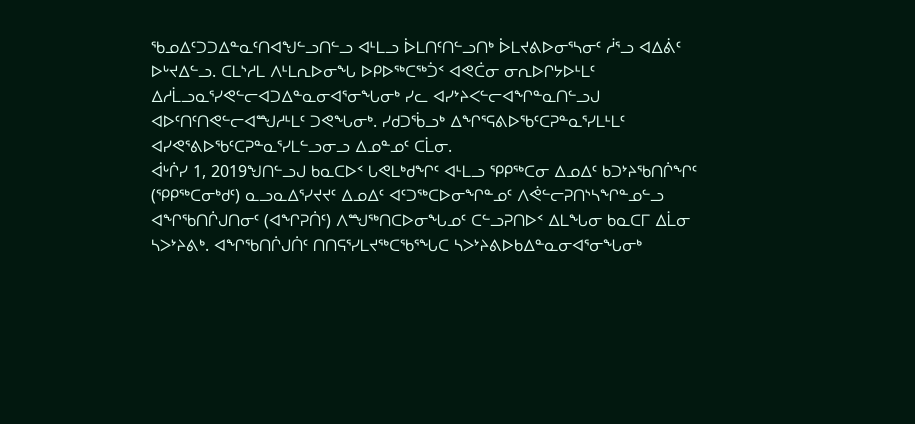ᖃᓄᐃᑦᑐᑐᐃᓐᓇᑦᑎᐊᖑᓪᓗᑎᓪᓗ ᐊᒻᒪᓗ ᐆᒪᑎᑦᑎᓪᓗᑎᒃ ᐆᒪᔪᕕᐅᓂᕐᓴᓂᑦ ᓲᕐᓗ ᐊᐃᕖᑦ ᐅᒡᔪᐃᓪᓗ. ᑕᒪᔅᓱᒪ ᐱᒻᒪᕆᐅᓂᖓ ᐅᑭᐅᖅᑕᖅᑑᑉ ᐊᕙᑖᓂ ᓂᕆᐅᒋᔭᐅᒻᒪᑦ ᐃᓱᒫᓗᓇᕐᓯᕙᓪᓕᐊᑐᐃᓐᓇᓂᐊᕐᓂᖓᓂᒃ ᓯᓚ ᐊᓯᔾᔨᐸᓪᓕᐊᖏᓐᓇᑎᓪᓗᒍ ᐊᐅᑦᑎᑦᑎᕙᓪᓕᐊᙳᓱᒻᒪᑦ ᑐᕙᖓᓂᒃ. ᓯᑯᑐᖄᓗᒃ ᐃᖏᕐᕋᕕᐅᖃᑦᑕᕈᓐᓇᕐᓯᒪᒻᒪᑦ ᐊᓯᕙᕐᕕᐅᖃᑦᑕᕈᓐᓇᕐᓯᒪᓪᓗᓂᓗ ᐃᓄᓐᓄᑦ ᑕᒫᓂ.
ᐋᒡᒌᓯ 1, 2019ᖑᑎᓪᓗᒍ ᑲᓇᑕᐅᑉ ᒐᕙᒪᒃᑯᖏᑦ ᐊᒻᒪᓗ ᕿᑭᖅᑕᓂ ᐃᓄᐃᑦ ᑲᑐᔾᔨᖃᑎᒌᖏᑦ (ᕿᑭᖅᑕᓂᒃᑯᑦ) ᓇᓗᓇᐃᕐᓯᔪᔪᑦ ᐃᓄᐃᑦ ᐊᑦᑐᖅᑕᐅᓂᖏᓐᓄᑦ ᐱᕚᓪᓕᕈᑎᔅᓴᖏᓐᓄᓪᓗ ᐊᖏᖃᑎᒌᒍᑎᓂᑦ (ᐊᖏᕈᑏᑦ) ᐱᙳᖅᑎᑕᐅᓂᖓᓄᑦ ᑕᓪᓗᕈᑎᐅᑉ ᐃᒪᖓᓂ ᑲᓇᑕᒥ ᐃᒫᓂ ᓴᐳᔾᔨᕕᒃ. ᐊᖏᖃᑎᒌᒍᑏᑦ ᑎᑎᕋᕐᓯᒪᔪᖅᑕᖃᕐᖓᑕ ᓴᐳᔾᔨᕕᐅᑲᐃᓐᓇᓂᐊᕐᓂᖓᓂᒃ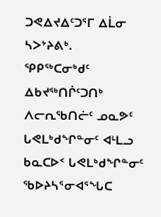ᑐᕙᐃᔪᐃᑦᑐᕐᒥ ᐃᒫᓂ ᓴᐳᔾᔨᕕᒃ.
ᕿᑭᖅᑕᓂᒃᑯᑦ ᐃᑲᔪᖅᑎᒌᑦᑐᑎᒃ ᐱᓕᕆᖃᑎᓖᑦ ᓄᓇᕗᑦ ᒐᕙᒪᒃᑯᖏᓐᓂᑦ ᐊᒻᒪᓗ ᑲᓇᑕᐅᑉ ᒐᕙᒪᒃᑯᖏᓐᓂᑦ ᖃᐅᔨᓴᕐᓂᐊᕐᖓᑕ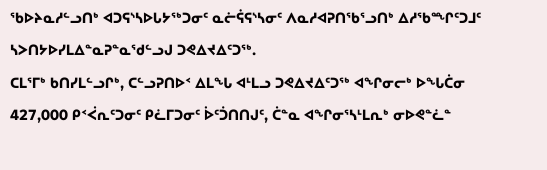ᖃᐅᔨᓇᓱᓪᓗᑎᒃ ᐊᑐᕋᔅᓴᐅᒐᔭᖅᑐᓂᑦ ᓇᓖᕌᕋᔅᓴᓂᑦ ᐱᓇᓱᐊᕈᑎᖃᕐᓗᑎᒃ ᐃᓱᖃᙱᑦᑐᒧᑦ ᓴᐳᑎᔭᐅᓯᒪᐃᓐᓇᕈᓐᓇᖁᓪᓗᒍ ᑐᕙᐃᔪᐃᑦᑐᖅ.
ᑕᒪᕐᒥᒃ ᑲᑎᓯᒪᓪᓗᒋᒃ, ᑕᓪᓗᕈᑎᐅᑉ ᐃᒪᖓ ᐊᒻᒪᓗ ᑐᕙᐃᔪᐃᑦᑐᖅ ᐊᖏᓂᓕᒃ ᐅᖓᑖᓂ 427,000 ᑭᑉᐹᕆᑦᑐᓂᑦ ᑭᓛᒥᑐᓂᑦ ᐆᑦᑑᑎᑎᒍᑦ, ᑖᓐᓇ ᐊᖏᓂᕐᓴᒻᒪᕆᒃ ᓂᐅᕙᓐᓛᓐ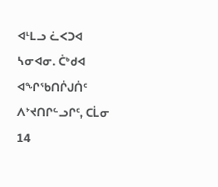ᐊᒻᒪᓗ ᓛᐸᑐᐊ ᓴᓂᐊᓂ. ᑖᒃᑯᐊ ᐊᖏᖃᑎᒌᒍᑏᑦ ᐱᔾᔪᑎᒋᓪᓗᒋᑦ, ᑕᒫᓂ 14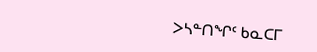ᐳᓴᓐᑎᖏᑦ ᑲᓇᑕᒥ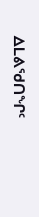ᐃᒪᕕᖁᑎᖏᑦ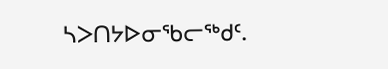ᓴᐳᑎᔭᐅᓂᖃᓕᖅᑯᑦ.